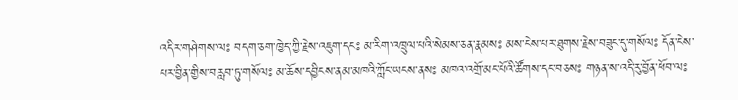འདིར་གཤེགས་ལཿ བདག་ཅག་ཁྱེད་ཀྱི་རྗེས་འཇུག་དངཿ མ་རིག་འཁྲུལ་པའི་སེམས་ཅན་རྣམསཿ མས་ངེས་པར་ཐུགས་རྗེས་བཟུང་དུ་གསོལཿ དོན་ངེས་པར་བྱིན་གྱིས་བརླབ་ཏུ་གསོལཿ མ་ཆོས་དབྱིངས་ནམ་མཁའི་ཀློང་ཡངས་ནསཿ མཁའ་འགྲོ་མང་པོའི་ཚོགས་དང་བཅསཿ གཉན་ས་འདི་རུ་བྱོན་ཕོབ་ལཿ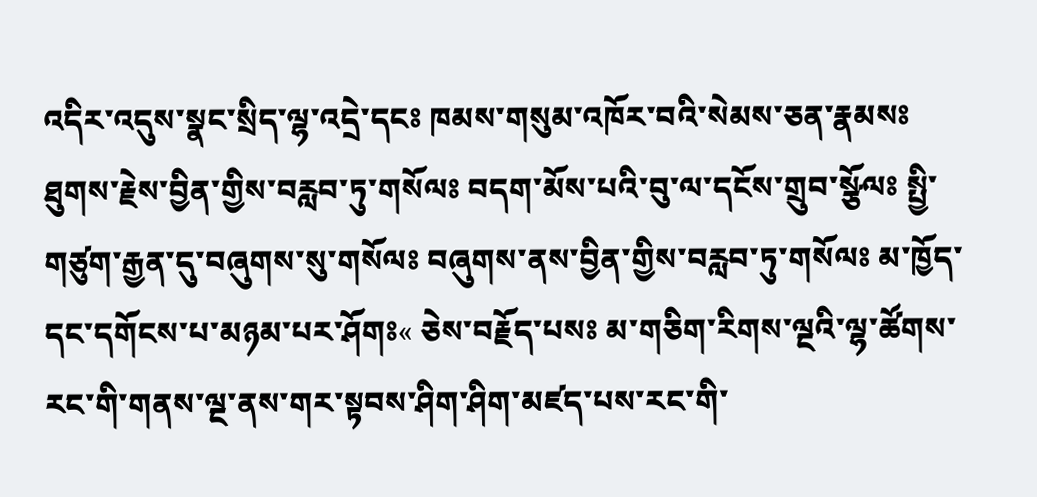འདིར་འདུས་སྣང་སྲིད་ལྷ་འདྲེ་དངཿ ཁམས་གསུམ་འཁོར་བའི་སེམས་ཅན་རྣམསཿ ཐུགས་རྗེས་བྱིན་གྱིས་བརླབ་ཏུ་གསོལཿ བདག་མོས་པའི་བུ་ལ་དངོས་གྲུབ་སྩོལཿ སྤྱི་གཙུག་རྒྱན་དུ་བཞུགས་སུ་གསོལཿ བཞུགས་ནས་བྱིན་གྱིས་བརླབ་ཏུ་གསོལཿ མ་ཁྱོད་དང་དགོངས་པ་མཉམ་པར་ཤོགཿ« ཅེས་བརྗོད་པསཿ མ་གཅིག་རིགས་ལྔའི་ལྷ་ཚོགས་རང་གི་གནས་ལྔ་ནས་གར་སྟབས་ཤིག་ཤིག་མཛད་པས་རང་གི་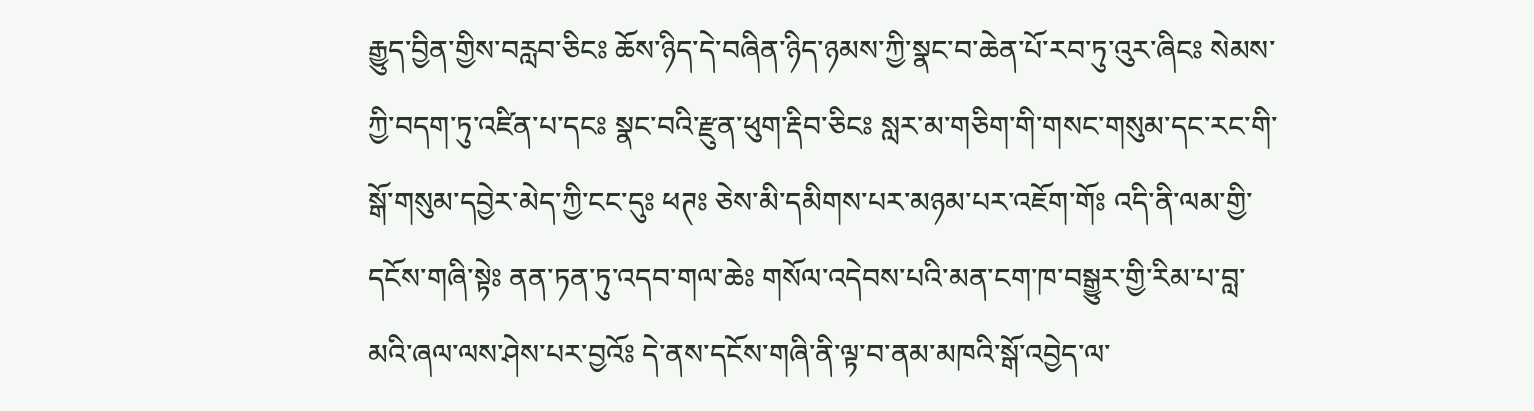རྒྱུད་བྱིན་གྱིས་བརླབ་ཅིངཿ ཆོས་ཉིད་དེ་བཞིན་ཉིད་ཉམས་ཀྱི་སྣང་བ་ཆེན་པོ་རབ་ཏུ་འུར་ཞིངཿ སེམས་ཀྱི་བདག་ཏུ་འཛིན་པ་དངཿ སྣང་བའི་རྫུན་ཕུག་རྡིབ་ཅིངཿ སླར་མ་གཅིག་གི་གསང་གསུམ་དང་རང་གི་སྒོ་གསུམ་དབྱེར་མེད་ཀྱི་ངང་དུཿ ཕཊཿ ཅེས་མི་དམིགས་པར་མཉམ་པར་འཇོག་གོཿ འདི་ནི་ལམ་གྱི་དངོས་གཞི་སྟེཿ ནན་ཏན་ཏུ་འདབ་གལ་ཆེཿ གསོལ་འདེབས་པའི་མན་ངག་ཁ་བསྒྱུར་གྱི་རིམ་པ་བླ་མའི་ཞལ་ལས་ཤེས་པར་བྱའོཿ དེ་ནས་དངོས་གཞི་ནི་ལྟ་བ་ནམ་མཁའི་སྒོ་འབྱེད་ལ་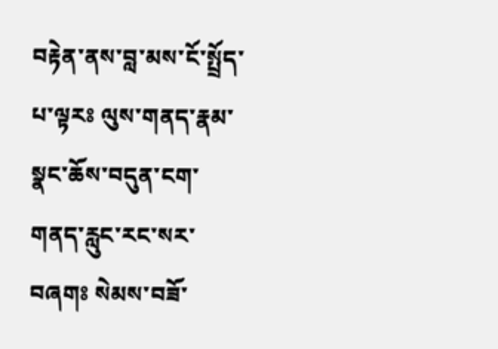བརྟེན་ནས་བླ་མས་ངོ་སྤྲོད་པ་ལྟརཿ ལུས་གནད་རྣམ་སྣང་ཆོས་བདུན་ངག་གནད་རླུང་རང་སར་བཞགཿ སེམས་བཟོ་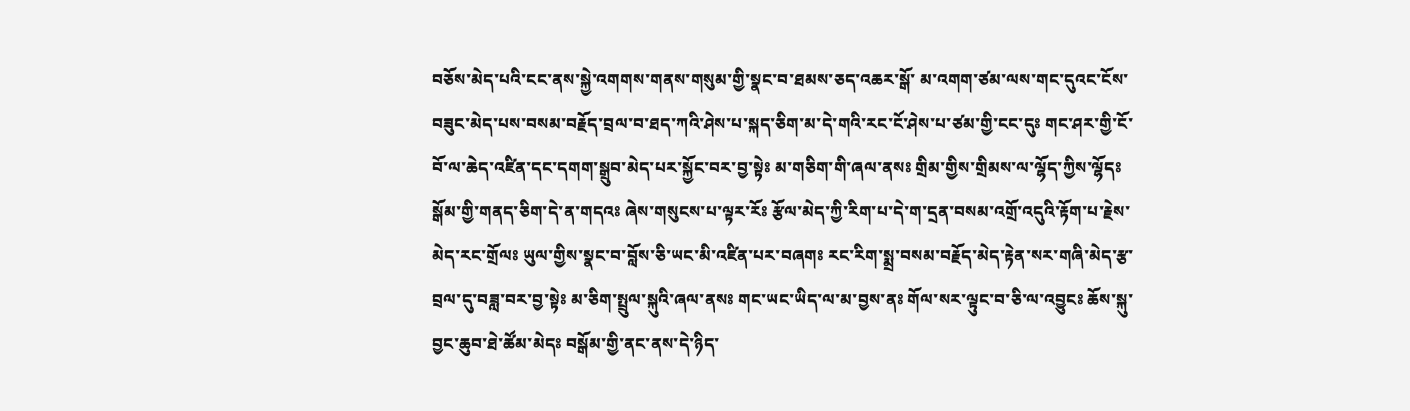བཅོས་མེད་པའི་ངང་ནས་སྐྱེ་འགགས་གནས་གསུམ་གྱི་སྣང་བ་ཐམས་ཅད་འཆར་སྒོ་ མ་འགག་ཙམ་ལས་གང་དུའང་ངོས་བཟུང་མེད་པས་བསམ་བརྗོད་བྲལ་བ་ཐད་ཀའི་ཤེས་པ་སྐད་ཅིག་མ་དེ་གའི་རང་ངོ་ཤེས་པ་ཙམ་གྱི་ངང་དུཿ གང་ཤར་གྱི་ངོ་བོ་ལ་ཆེད་འཛིན་དང་དགག་སྒྲུབ་མེད་པར་སྐྱོང་བར་བྱ་སྟེཿ མ་གཅིག་གི་ཞལ་ནསཿ གྲིམ་གྱིས་གྲིམས་ལ་ལྷོད་ཀྱིས་ལྷོདཿ སྒོམ་གྱི་གནད་ཅིག་དེ་ན་གདའཿ ཞེས་གསུངས་པ་ལྟར་རོཿ རྩོལ་མེད་ཀྱི་རིག་པ་དེ་ག་དྲན་བསམ་འགྲོ་འདུའི་རྟོག་པ་རྗེས་མེད་རང་གྲོལཿ ཡུལ་གྱིས་སྣང་བ་བློས་ཅི་ཡང་མི་འཛིན་པར་བཞགཿ རང་རིག་སྨྲ་བསམ་བརྗོད་མེད་རྟེན་སར་གཞི་མེད་རྩ་བྲལ་དུ་བཟླ་བར་བྱ་སྟེཿ མ་ཅིག་སྤྲུལ་སྐུའི་ཞལ་ནསཿ གང་ཡང་ཡིད་ལ་མ་བྱས་ནཿ གོལ་སར་ལྟུང་བ་ཅི་ལ་འབྱུངཿ ཆོས་སྐུ་བྱང་ཆུབ་ཐེ་ཚོམ་མེདཿ བསྒོམ་གྱི་ནང་ནས་དེ་ཉིད་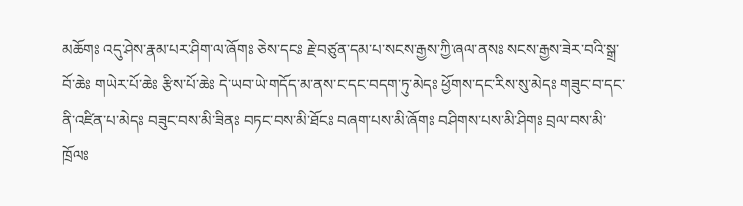མཆོགཿ འདུ་ཤེས་རྣམ་པར་ཤིག་ལ་ཞོགཿ ཅེས་དངཿ རྗེ་བཙུན་དམ་པ་སངས་རྒྱས་ཀྱི་ཞལ་ནསཿ སངས་རྒྱས་ཟེར་བའི་སྒྲ་བོ་ཆེཿ གཡེར་པོ་ཆེཿ རྩིས་པོ་ཆེཿ དེ་ཡབ་ཡེ་གདོད་མ་ནས་ང་དང་བདག་ཏུ་མེདཿ ཕྱོགས་དང་རིས་སུ་མེདཿ གཟུང་བ་དང་ནི་འཛིན་པ་མེདཿ བཟུང་བས་མི་ཟིནཿ བཏང་བས་མི་ཐོངཿ བཞག་པས་མི་ཞོགཿ བཤིགས་པས་མི་ཤིགཿ བྲལ་བས་མི་ཁྲོལཿ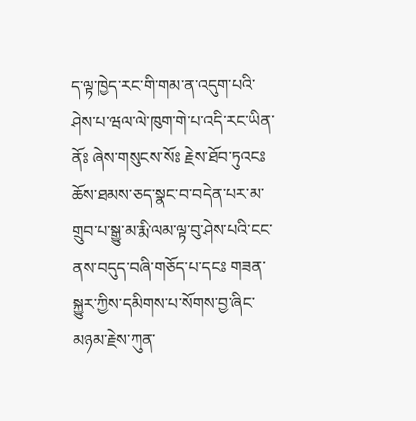ད་ལྟ་ཁྱེད་རང་གི་གམ་ན་འདུག་པའི་ཤེས་པ་ཝལ་ལེ་ཁུག་གེ་པ་འདི་རང་ཡིན་ནོཿ ཞེས་གསུངས་སོཿ རྗེས་ཐོབ་ཏུའངཿ ཆོས་ཐམས་ཅད་སྣང་བ་བདེན་པར་མ་གྲུབ་པ་སྒྱུ་མ་རྨི་ལམ་ལྟ་བུ་ཤེས་པའི་ངང་ནས་བདུད་བཞི་གཅོད་པ་དངཿ གཟན་སྐྱུར་ཀྱིས་དམིགས་པ་སོགས་བྱ་ཞིང་མཉམ་རྗེས་ཀུན་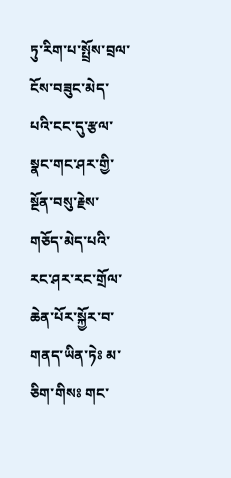ཏུ་རིག་པ་སྤྲོས་བྲལ་ངོས་བཟུང་མེད་པའི་ངང་དུ་རྩལ་སྣང་གང་ཤར་གྱི་སྔོན་བསུ་རྗེས་གཅོད་མེད་པའི་རང་ཤར་རང་གྲོལ་ཆེན་པོར་སྐྱོར་བ་གནད་ཡིན་ཏེཿ མ་ཅིག་གིསཿ གང་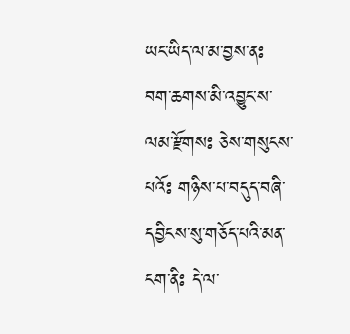ཡང་ཡིད་ལ་མ་བྱས་ནཿ བག་ཆགས་མི་འབྱུང་ས་ལམ་རྫོགསཿ ཅེས་གསུངས་པའོཿ གཉིས་པ་བདུད་བཞི་དབྱིངས་སུ་གཅོད་པའི་མན་ངག་ནིཿ དེ་ལ་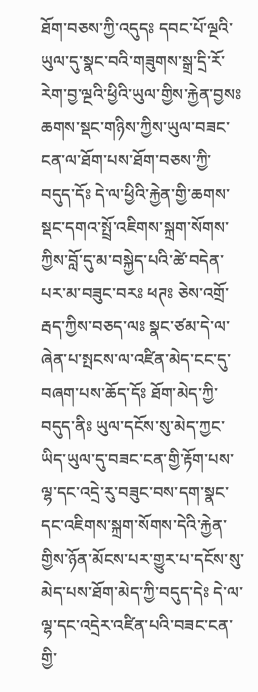ཐོག་བཅས་ཀྱི་འདུདཿ དབང་པོ་ལྔའི་ཡུལ་དུ་སྣང་བའི་གཟུགས་སྒྲ་དྲི་རོ་རེག་བྱ་ལྔའི་ཕྱིའི་ཡུལ་གྱིས་རྐྱེན་བྱསཿ ཆགས་སྡང་གཉིས་ཀྱིས་ཡུལ་བཟང་ངན་ལ་ཐོག་པས་ཐོག་བཅས་ཀྱི་བདུད་དོཿ དེ་ལ་ཕྱིའི་རྐྱེན་གྱི་ཆགས་སྡང་དགའ་སྤྲོ་འཇིགས་སྐྲག་སོགས་ཀྱིས་བློ་དུ་མ་བསྐྱེད་པའི་ཚེ་བདེན་པར་མ་བཟུང་བརཿ ཕཊཿ ཅེས་འགྲོ་རྦད་ཀྱིས་བཅད་ལཿ སྣང་ཙམ་དེ་ལ་ཞེན་པ་སྤངས་ལ་འཛིན་མེད་ངང་དུ་བཞག་པས་ཆོད་དོཿ ཐོག་མེད་ཀྱི་བདུད་ནིཿ ཡུལ་དངོས་སུ་མེད་ཀྱང་ཡིད་ཡུལ་དུ་བཟང་ངན་གྱི་རྟོག་པས་ལྷ་དང་འདྲེ་རུ་བཟུང་བས་དག་སྣང་དང་འཇིགས་སྐྲག་སོགས་དེའི་རྐྱེན་གྱིས་ཉོན་མོངས་པར་གྱུར་པ་དངོས་སུ་མེད་པས་ཐོག་མེད་ཀྱི་བདུད་དེཿ དེ་ལ་ལྷ་དང་འདྲེར་འཛིན་པའི་བཟང་ངན་གྱི་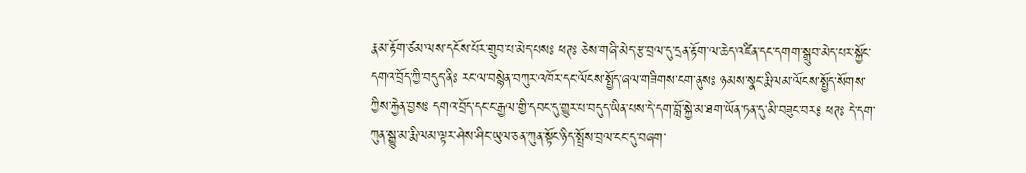རྣམ་རྟོག་ཙམ་ལས་དངོས་པོར་གྲུབ་པ་མེད་པསཿ ཕཊཿ ཅེས་གཞི་མེད་རྩ་བྲལ་དུ་དྲན་རྟོག་ལ་ཆེད་འཛིན་དང་དགག་སྒྲུབ་མེད་པར་སྐྱོང་ དགའ་བྲོད་ཀྱི་བདུད་ནིཿ རང་ལ་བསྙེན་བཀུར་འཁོར་དང་ལོངས་སྤྱོད་ཞལ་གཟིགས་ངག་ནུསཿ ཉམས་སྣང་རྨི་ལམ་ལོངས་སྤྱོད་སོགས་ཀྱིས་རྐྱེན་བྱསཿ དགའ་བྲོད་དང་ང་རྒྱལ་གྱི་དབང་དུ་གྱུར་པ་བདུད་ཡིན་པས་དེ་དག་བློ་སྐྱེ་མ་ཐག་ཡོན་ཏན་དུ་མི་བཟུང་བར༔ ཕཊཿ དེ་དག་ཀུན་སྒྱུ་མ་རྨི་ལམ་ལྟར་ཤེས་ཤིང་ཡུལ་ཅན་ཀུན་སྟོང་ཉིད་སྤྲོས་བྲལ་ངང་དུ་བཞག་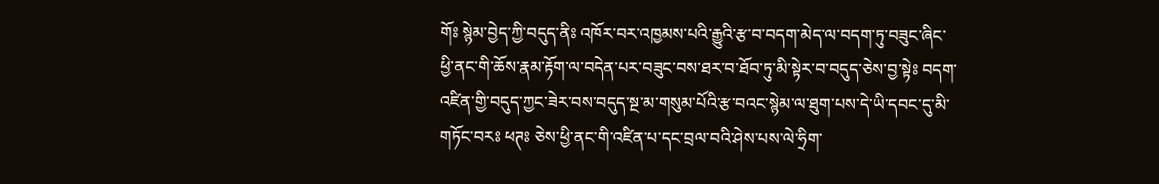གོཿ སྙེམ་བྱེད་ཀྱི་བདུད་ནིཿ འཁོར་བར་འཁྱམས་པའི་རྒྱུའི་རྩ་བ་བདག་མེད་ལ་བདག་ཏུ་བཟུང་ཞིང་ཕྱི་ནང་གི་ཆོས་རྣམ་རྟོག་ལ་བདེན་པར་བཟུང་བས་ཐར་བ་ཐོབ་ཏུ་མི་སྟེར་བ་བདུད་ཅེས་བྱ་སྟེཿ བདག་འཛིན་གྱི་བདུད་ཀྱང་ཟེར་བས་བདུད་སྔ་མ་གསུམ་པོའི་རྩ་བའང་སྙེམ་ལ་ཐུག་པས་དེ་ཡི་དབང་དུ་མི་གཏོང་བརཿ ཕཊཿ ཅེས་ཕྱི་ནང་གི་འཛིན་པ་དང་བྲལ་བའི་ཤེས་པས་ལེ་ཧྲིག་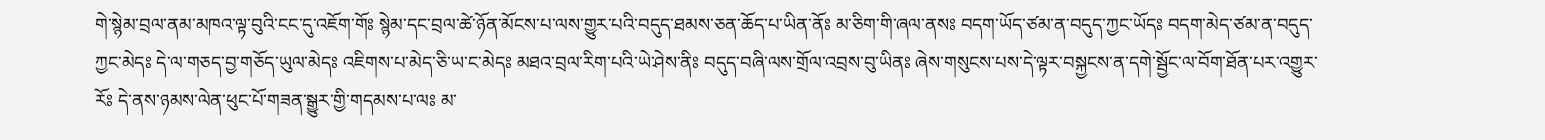གེ་སྙེམ་བྲལ་ནམ་མཁའ་ལྟ་བུའི་ངང་དུ་འཇོག་གོཿ སྙེམ་དང་བྲལ་ཚེ་ཉོན་མོངས་པ་ལས་གྱུར་པའི་བདུད་ཐམས་ཅན་ཆོད་པ་ཡིན་ནོཿ མ་ཅིག་གི་ཞལ་ནསཿ བདག་ཡོད་ཙམ་ན་བདུད་ཀྱང་ཡོདཿ བདག་མེད་ཙམ་ན་བདུད་ཀྱང་མེདཿ དེ་ལ་གཅད་བྱ་གཅོད་ཡུལ་མེདཿ འཇིགས་པ་མེད་ཅི་ཡ་ང་མེདཿ མཐའ་བྲལ་རིག་པའི་ཡེ་ཤེས་ནིཿ བདུད་བཞི་ལས་གྲོལ་འབྲས་བུ་ཡིནཿ ཞེས་གསུངས་པས་དེ་ལྟར་བསྐྱངས་ན་དགེ་སྦྱོང་ལ་བོག་ཐོན་པར་འགྱུར་རོཿ དེ་ནས་ཉམས་ལེན་ཕུང་པོ་གཟན་སྒྱུར་གྱི་གདམས་པ་ལཿ མ་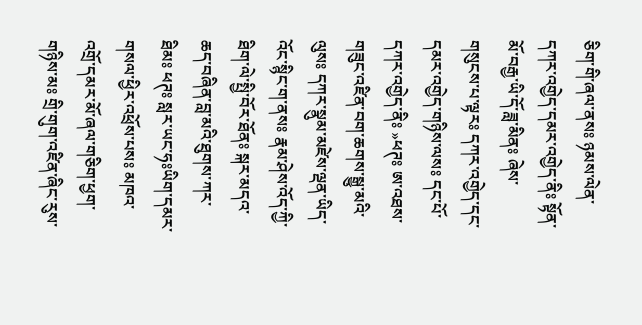ཅིག་གི་ཞལ་ནསཿ ཉམས་ལེན་དཀར་འགྱེད་དམར་འགྱེད་ནིཿ སྟོན་མོ་བརྒྱ་ཡི་དོ་ཟླ་མིནཿ ཞེས་གསུངས་པ་ལྟརཿ དཀར་འགྱེད་དང་དམར་འགྱེད་གཉིས་ལསཿ དང་པོ་དཀར་འགྱེད་ནིཿ »ཕཊཿ ཨ་འཐས་གཟུང་འཛིན་བག་ཆགས་སྒྱུ་མའི་ལུསཿ དཀར་སྣུམ་མཛེས་ལྡན་ཡིད་འོང་སྙིང་ག་ནསཿ རྣམ་ཤེས་འོད་ཀྱི་ཐིག་ལེ་སྤྱི་བོར་ཐོནཿ སྐར་མདའ་ཆད་བཞིན་བླ་མའི་ཐུགས་ཀར་ཐིམཿ ཕཊཿ སླར་ཡང་ཧཿཡིག་དམར་གསལ་ཕྱིར་འཕྲོས་པསཿ མཁའ་འགྲོ་དམར་མོ་ཞལ་གཅིག་ཕྱག་གཉིས་མཿ གྲི་གུག་འཛིན་ཞིང་རུས་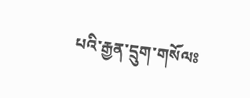པའི་རྒྱན་དྲུག་གསོལཿ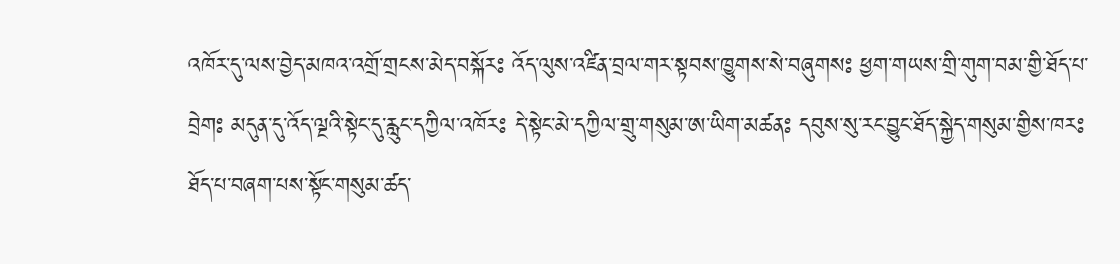འཁོར་དུ་ལས་བྱེད་མཁའ་འགྲོ་གྲངས་མེད་བསྐོརཿ འོད་ལུས་འཛིན་བྲལ་གར་སྟབས་ཁྱུགས་སེ་བཞུགསཿ ཕྱག་གཡས་གྲི་གུག་བམ་གྱི་ཐོད་པ་བྲེགཿ མདུན་དུ་འོད་ལྔའི་སྟེང་དུ་རླུང་དཀྱིལ་འཁོརཿ དེ་སྟེང་མེ་དཀྱིལ་གྲུ་གསུམ་ཨ་ཡིག་མཚནཿ དབུས་སུ་རང་བྱུང་ཐོད་སྐྱེད་གསུམ་གྱིས་ཁརཿ ཐོད་པ་བཞག་པས་སྟོང་གསུམ་ཚད་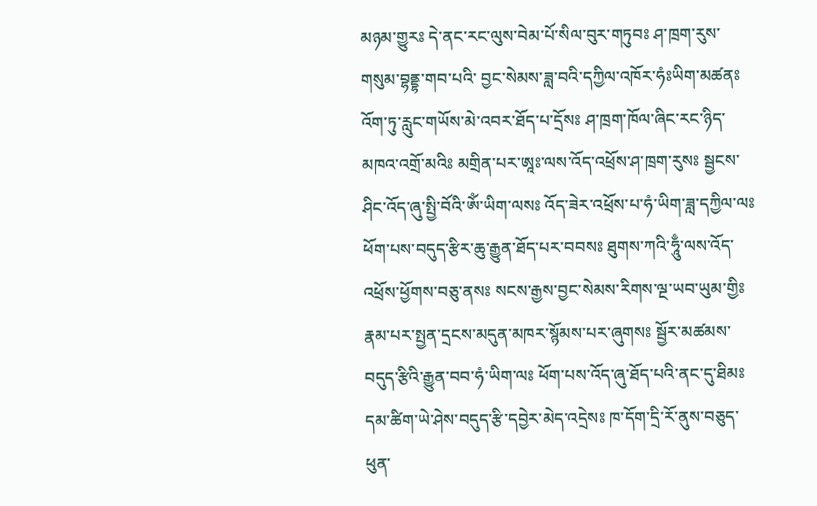མཉམ་གྱུརཿ དེ་ནང་རང་ལུས་བེམ་པོ་སིལ་བུར་གཏུབཿ ཤ་ཁྲག་རུས་གསུམ་བྷནྡྷ་གབ་པའི་ བྱང་སེམས་ཟླ་བའི་དཀྱིལ་འཁོར་ཧཾཿཡིག་མཚནཿ འོག་ཏུ་རླུང་གཡོས་མེ་འབར་ཐོད་པ་དྲོསཿ ཤ་ཁྲག་ཁོལ་ཞིང་རང་ཉིད་མཁའ་འགྲོ་མའིཿ མགྲིན་པར་ཨཱཿ་ལས་འོད་འཕྲོས་ཤ་ཁྲག་རུསཿ སྦྱངས་ཤིང་འོད་ཞུ་སྤྱི་བོའི་ཨོཾ་ཡིག་ལསཿ འོད་ཟེར་འཕྲོས་པ་ཧཾ་ཡིག་ཟླ་དཀྱིལ་ལཿ ཕོག་པས་བདུད་རྩིར་ཆུ་རྒྱུན་ཐོད་པར་བབསཿ ཐུགས་ཀའི་ཧཱུྃ་ལས་འོད་འཕྲོས་ཕྱོགས་བཅུ་ནསཿ སངས་རྒྱས་བྱང་སེམས་རིགས་ལྔ་ཡབ་ཡུམ་གྱིཿ རྣམ་པར་སྤྱན་དྲངས་མདུན་མཁར་སྙོམས་པར་ཞུགསཿ སྦྱོར་མཚམས་བདུད་རྩིའི་རྒྱུན་བབ་ཧཾ་ཡིག་ལཿ ཕོག་པས་འོད་ཞུ་ཐོད་པའི་ནང་དུ་ཐིམཿ དམ་ཚིག་ཡེ་ཤེས་བདུད་རྩི་དབྱེར་མེད་འདྲེསཿ ཁ་དོག་དྲི་རོ་ནུས་བཅུད་ཕུན་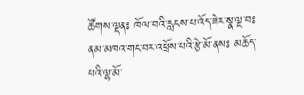ཚོགས་ལྡནཿ ཁོལ་བའི་རླངས་པ་འོད་ཟེར་སྣ་ལྔ་བཿ ནམ་མཁའ་གང་བར་འཕྲོས་པའི་རྩེ་མོ་ནསཿ མཆོད་པའི་ལྷ་མོ་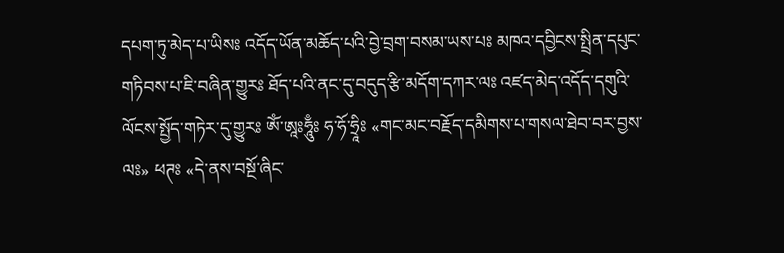དཔག་ཏུ་མེད་པ་ཡིསཿ འདོད་ཡོན་མཆོད་པའི་བྱེ་བྲག་བསམ་ཡས་པཿ མཁའ་དབྱིངས་སྤྲིན་དཔུང་གཏིབས་པ་ཇི་བཞིན་གྱུརཿ ཐོད་པའི་ནང་དུ་བདུད་རྩི་མདོག་དཀར་ལཿ འཛད་མེད་འདོད་དགུའི་ལོངས་སྤྱོད་གཏེར་དུ་གྱུརཿ ཨོཾ་ཨཱཿཧཱུྃཿ ཧ་ཧོ་ཧྲཱིཿ «གང་མང་བརྗོད་དམིགས་པ་གསལ་ཐེབ་བར་བྱས་ལཿ» ཕཊཿ «དེ་ནས་བསྔོ་ཞིང་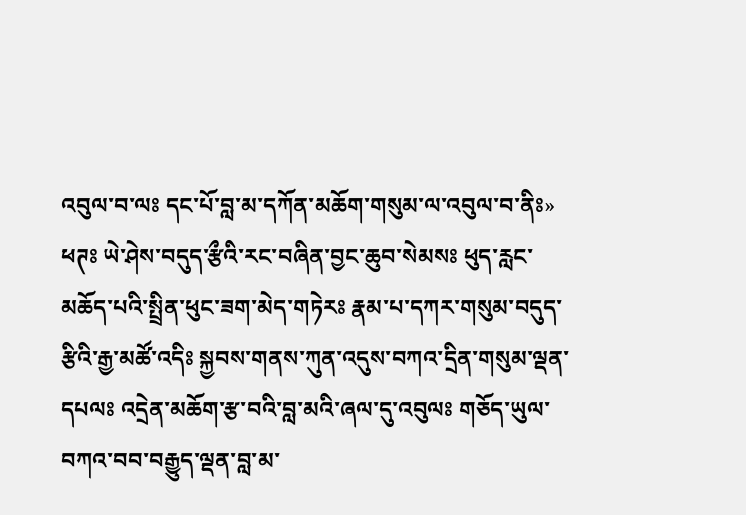འབུལ་བ་ལཿ དང་པོ་བླ་མ་དཀོན་མཆོག་གསུམ་ལ་འབུལ་བ་ནིཿ» ཕཊཿ ཡེ་ཤེས་བདུད་རྩྀའི་རང་བཞིན་བྱང་ཆུབ་སེམསཿ ཕུད་རླང་མཆོད་པའི་སྤྲིན་ཕུང་ཟག་མེད་གཏེརཿ རྣམ་པ་དཀར་གསུམ་བདུད་རྩིའི་རྒྱ་མཚོ་འདིཿ སྐྱབས་གནས་ཀུན་འདུས་བཀའ་དྲིན་གསུམ་ལྡན་དཔལཿ འདྲེན་མཆོག་རྩ་བའི་བླ་མའི་ཞལ་དུ་འབུལཿ གཅོད་ཡུལ་བཀའ་བབ་བརྒྱུད་ལྡན་བླ་མ་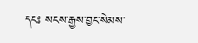དངཿ སངས་རྒྱས་བྱང་སེམས་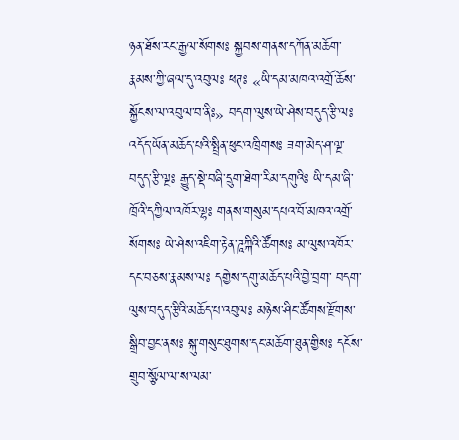ཉན་ཐོས་རང་རྒྱལ་སོགསཿ སྐྱབས་གནས་དཀོན་མཆོག་རྣམས་ཀྱི་ཞལ་དུ་འབུལཿ ཕཊཿ «ཡི་དམ་མཁའ་འགྲོ་ཆོས་སྐྱོངས་ལ་འབུལ་བ་ནིཿ» བདག་ལུས་ཡེ་ཤེས་བདུད་རྩི་ལཿ འདོད་ཡོན་མཆོད་པའི་སྤྲིན་ཕུང་འཁྲིགསཿ ཟག་མེད་ཤ་ལྔ་བདུད་རྩི་ལྔཿ རྒྱུད་སྡེ་བཞི་དྲུག་ཐེག་རིམ་དགུའིཿ ཡི་དམ་ཞི་ཁྲོའི་དཀྱིལ་འཁོར་ལྷཿ གནས་གསུམ་དཔའ་བོ་མཁའ་འགྲོ་སོགསཿ ཡེ་ཤེས་འཇིག་རྟེན་ཌཱཀྐིའི་ཚོགསཿ མ་ལུས་འཁོར་དང་བཅས་རྣམས་ལཿ དགྱེས་དགུ་མཆོད་པའི་བྱེ་བྲག་ བདག་ལུས་བདུད་རྩིའི་མཆོད་པ་འབུལཿ མཉེས་ཤིང་ཚོགས་རྫོགས་སྒྲིབ་བྱང་ནསཿ སྐུ་གསུང་ཐུགས་དང་མཆོག་ཐུན་གྱིསཿ དངོས་གྲུབ་སྩོལ་ལ་ས་ལམ་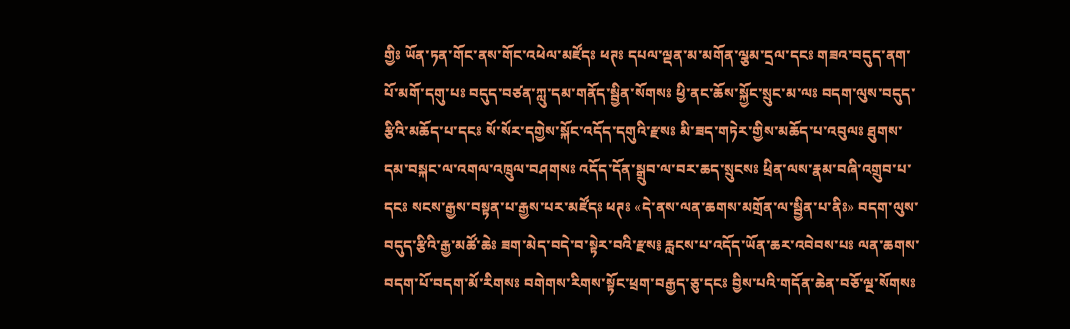གྱིཿ ཡོན་ཏན་གོང་ནས་གོང་འཕེལ་མཛོདཿ ཕཊཿ དཔལ་ལྡན་མ་མགོན་ལྕམ་དྲལ་དངཿ གཟའ་བདུད་ནག་པོ་མགོ་དགུ་པཿ བདུད་བཙན་ཀླུ་དམ་གནོད་སྦྱིན་སོགསཿ ཕྱི་ནང་ཆོས་སྐྱོང་སྲུང་མ་ལཿ བདག་ལུས་བདུད་རྩིའི་མཆོད་པ་དངཿ སོ་སོར་དགྱེས་སྐོང་འདོད་དགུའི་རྫསཿ མི་ཟད་གཏེར་གྱིས་མཆོད་པ་འབུལཿ ཐུགས་དམ་བསྐང་ལ་འགལ་འཁྲུལ་བཤགསཿ འདོད་དོན་སྒྲུབ་ལ་བར་ཆད་སྲུངསཿ ཕྲིན་ལས་རྣམ་བཞི་འགྲུབ་པ་དངཿ སངས་རྒྱས་བསྟན་པ་རྒྱས་པར་མཛོདཿ ཕཊཿ «དེ་ནས་ལན་ཆགས་མགྲོན་ལ་སྦྱིན་པ་ནིཿ» བདག་ལུས་བདུད་རྩིའི་རྒྱ་མཚོ་ཆེཿ ཟག་མེད་བདེ་བ་སྟེར་བའི་རྫས༔ རླངས་པ་འདོད་ཡོན་ཆར་འབེབས་པཿ ལན་ཆགས་བདག་པོ་བདག་མོ་རིགསཿ བགེགས་རིགས་སྟོང་ཕྲག་བརྒྱད་ཅུ་དངཿ བྱིས་པའི་གདོན་ཆེན་བཅོ་ལྔ་སོགསཿ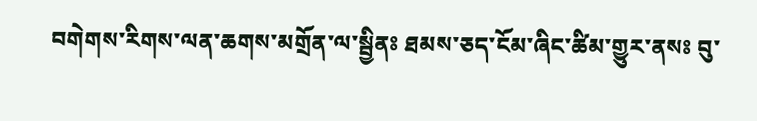བགེགས་རིགས་ལན་ཆགས་མགྲོན་ལ་སྦྱིནཿ ཐམས་ཅད་ངོམ་ཞིང་ཚིམ་གྱུར་ནསཿ བུ་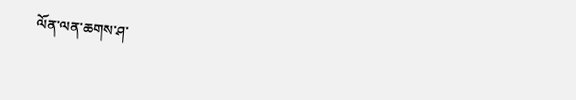ལོན་ལན་ཆགས་ཤ་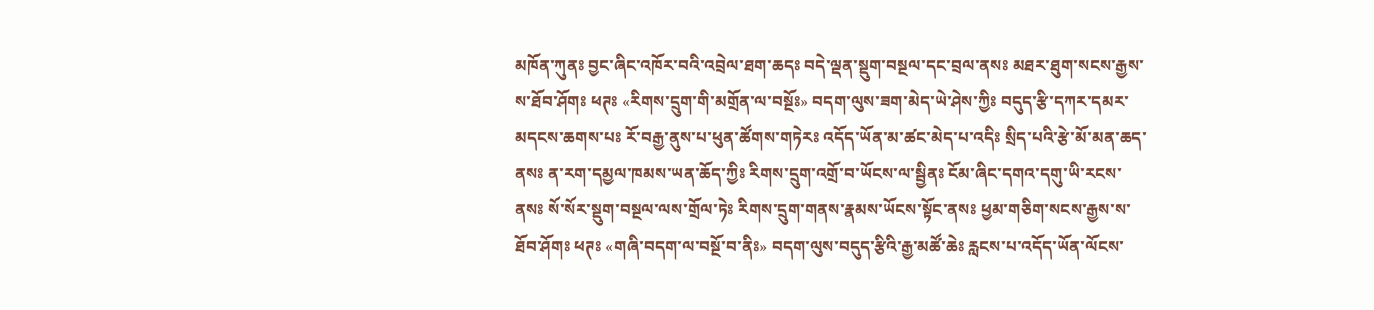མཁོན་ཀུནཿ བྱང་ཞིང་འཁོར་བའི་འབྲེལ་ཐག་ཆདཿ བདེ་ལྡན་སྡུག་བསྔལ་དང་བྲལ་ནསཿ མཐར་ཐུག་སངས་རྒྱས་ས་ཐོབ་ཤོགཿ ཕཊཿ «རིགས་དྲུག་གི་མགྲོན་ལ་བསྔོཿ» བདག་ལུས་ཟག་མེད་ཡེ་ཤེས་ཀྱིཿ བདུད་རྩི་དཀར་དམར་མདངས་ཆགས་པཿ རོ་བརྒྱ་ནུས་པ་ཕུན་ཚོགས་གཏེརཿ འདོད་ཡོན་མ་ཚང་མེད་པ་འདིཿ སྲིད་པའི་རྩེ་མོ་མན་ཆད་ནསཿ ན་རག་དམྱལ་ཁམས་ཡན་ཆོད་ཀྱིཿ རིགས་དྲུག་འགྲོ་བ་ཡོངས་ལ་སྦྱིནཿ ངོམ་ཞིང་དགའ་དགུ་ཡི་རངས་ནསཿ སོ་སོར་སྡུག་བསྔལ་ལས་གྲོལ་ཏེཿ རིགས་དྲུག་གནས་རྣམས་ཡོངས་སྟོང་ནསཿ ཕྱམ་གཅིག་སངས་རྒྱས་ས་ཐོབ་ཤོགཿ ཕཊཿ «གཞི་བདག་ལ་བསྔོ་བ་ནིཿ» བདག་ལུས་བདུད་རྩིའི་རྒྱ་མཚོ་ཆེཿ རླངས་པ་འདོད་ཡོན་ལོངས་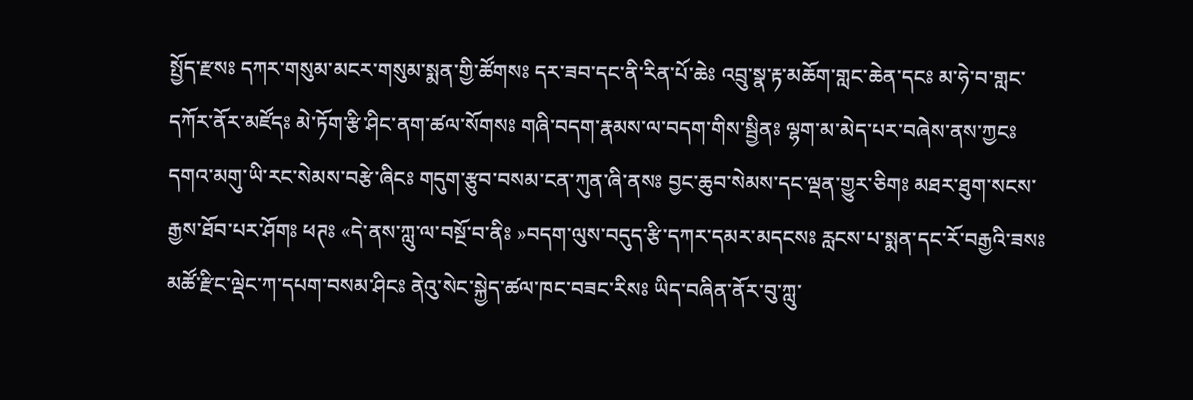སྤྱོད་རྫསཿ དཀར་གསུམ་མངར་གསུམ་སྨན་གྱི་ཚོགསཿ དར་ཟབ་དང་ནི་རིན་པོ་ཆེཿ འབྲུ་སྣ་རྟ་མཆོག་གླང་ཆེན་དངཿ མ་ཧེ་བ་གླང་དཀོར་ནོར་མཛོདཿ མེ་ཏོག་རྩི་ཤིང་ནག་ཚལ་སོགསཿ གཞི་བདག་རྣམས་ལ་བདག་གིས་སྦྱིནཿ ལྷག་མ་མེད་པར་བཞེས་ནས་ཀྱངཿ དགའ་མགུ་ཡི་རང་སེམས་བརྩེ་ཞིངཿ གདུག་རྩུབ་བསམ་ངན་ཀུན་ཞི་ནསཿ བྱང་ཆུབ་སེམས་དང་ལྡན་གྱུར་ཅིགཿ མཐར་ཐུག་སངས་རྒྱས་ཐོབ་པར་ཤོགཿ ཕཊཿ «དེ་ནས་ཀླུ་ལ་བསྔོ་བ་ནིཿ »བདག་ལུས་བདུད་རྩི་དཀར་དམར་མདངསཿ རླངས་པ་སྨན་དང་རོ་བརྒྱའི་ཟསཿ མཚོ་རྫིང་ལྡེང་ཀ་དཔག་བསམ་ཤིངཿ ནེའུ་སེང་སྐྱེད་ཚལ་ཁང་བཟང་རིསཿ ཡིད་བཞིན་ནོར་བུ་ཀླུ་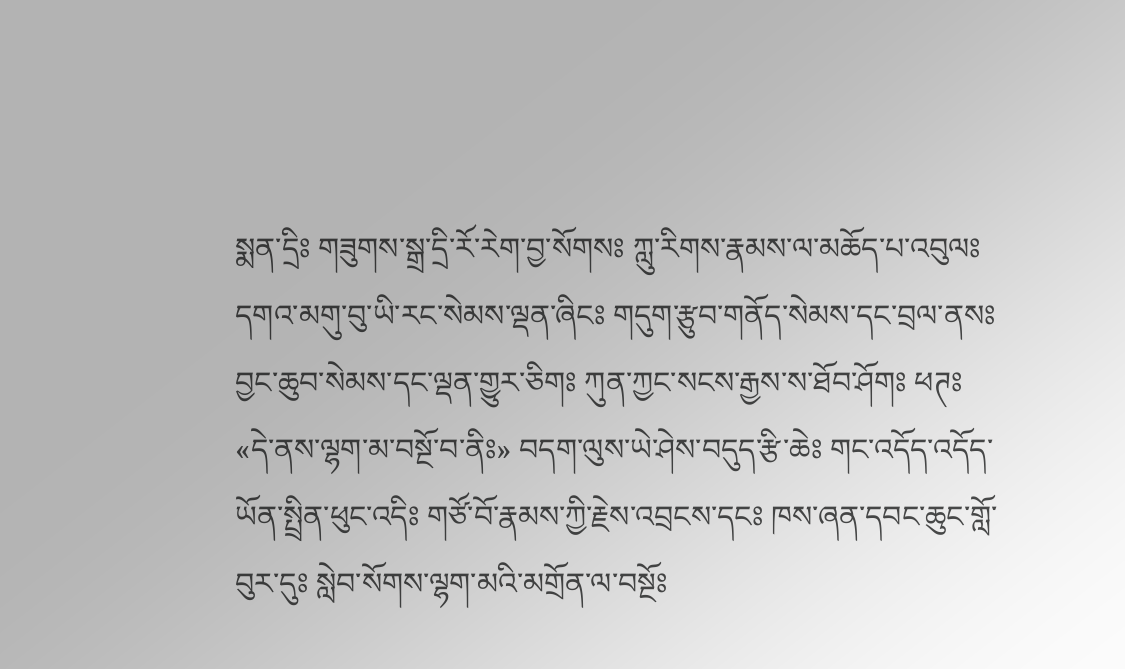སྨན་དྲིཿ གཟུགས་སྒྲ་དྲི་རོ་རེག་བྱ་སོགསཿ ཀླུ་རིགས་རྣམས་ལ་མཆོད་པ་འབུལཿ དགའ་མགུ་བུ་ཡི་རང་སེམས་ལྡན་ཞིངཿ གདུག་རྩུབ་གནོད་སེམས་དང་བྲལ་ནསཿ བྱང་ཆུབ་སེམས་དང་ལྡན་གྱུར་ཅིགཿ ཀུན་ཀྱང་སངས་རྒྱས་ས་ཐོབ་ཤོགཿ ཕཊཿ «དེ་ནས་ལྷག་མ་བསྔོ་བ་ནིཿ» བདག་ལུས་ཡེ་ཤེས་བདུད་རྩི་ཆེཿ གང་འདོད་འདོད་ཡོན་སྤྲིན་ཕུང་འདིཿ གཙོ་བོ་རྣམས་ཀྱི་རྗེས་འབྲངས་དངཿ ཁས་ཞན་དབང་ཆུང་གློ་བུར་དུཿ སླེབ་སོགས་ལྷག་མའི་མགྲོན་ལ་བསྔོཿ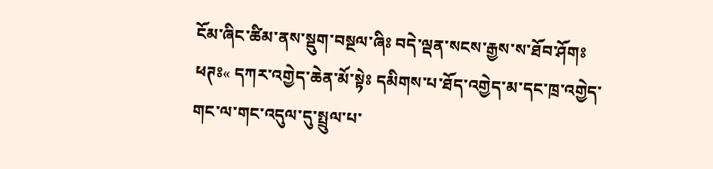ངོམ་ཞིང་ཚིམ་ནས་སྡུག་བསྔལ་ཞིཿ བདེ་ལྡན་སངས་རྒྱས་ས་ཐོབ་ཤོགཿ ཕཊཿ« དཀར་འགྱེད་ཆེན་མོ་སྟེཿ དམིགས་པ་ཐོད་འགྱེད་མ་དང་ཁྲ་འགྱེད་གང་ལ་གང་འདུལ་དུ་སྤྲུལ་པ་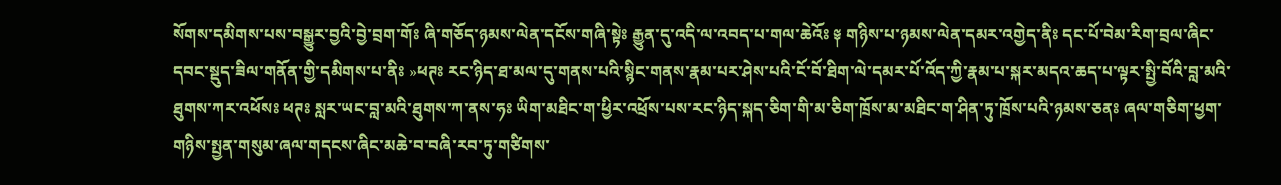སོགས་དམིགས་པས་བསྒྱུར་བྱའི་བྱེ་བྲག་གོཿ ཞི་གཅོད་ཉམས་ལེན་དངོས་གཞི་སྟེཿ རྒྱུན་དུ་འདི་ལ་འབད་པ་གལ་ཆེའོཿ ༈ གཉིས་པ་ཉམས་ལེན་དམར་འགྱེད་ནིཿ དང་པོ་བེམ་རིག་བྲལ་ཞིང་དབང་སྡུད་ཟིལ་གནོན་གྱི་དམིགས་པ་ནིཿ »ཕཊཿ རང་ཉིད་ཐ་མལ་དུ་གནས་པའི་སྙིང་གནས་རྣམ་པར་ཤེས་པའི་ངོ་བོ་ཐིག་ལེ་དམར་པོ་འོད་ཀྱི་རྣམ་པ་སྐར་མདའ་ཆད་པ་ལྟར་སྤྱི་བོའི་བླ་མའི་ཐུགས་ཀར་འཕོསཿ ཕཊཿ སླར་ཡང་བླ་མའི་ཐུགས་ཀ་ནས་ཧཿ ཡིག་མཐིང་ག་ཕྱིར་འཕྲོས་པས་རང་ཉིད་སྐད་ཅིག་གི་མ་ཅིག་ཁྲོས་མ་མཐིང་ག་ཤིན་ཏུ་ཁྲོས་པའི་ཉམས་ཅནཿ ཞལ་གཅིག་ཕྱག་གཉིས་སྤྱན་གསུམ་ཞལ་གདངས་ཞིང་མཆེ་བ་བཞི་རབ་ཏུ་གཙིགས་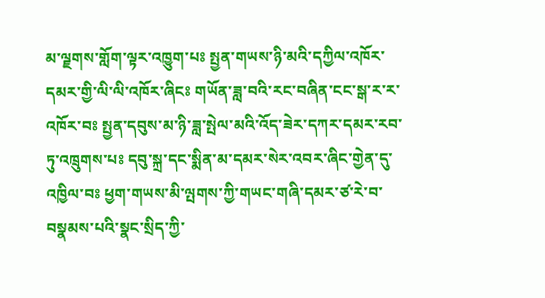མ་ལྗགས་གློག་ལྟར་འཁྱུག་པཿ སྤྱན་གཡས་ཉི་མའི་དཀྱིལ་འཁོར་དམར་གྱི་ལི་ལི་འཁོར་ཞིངཿ གཡོན་ཟླ་བའི་རང་བཞིན་ངང་སྒ་ར་ར་འཁོར་བཿ སྤྱན་དབུས་མ་ཉི་ཟླ་སྤེལ་མའི་འོད་ཟེར་དཀར་དམར་རབ་ཏུ་འཁྲུགས་པཿ དབུ་སྐྲ་དང་སྨིན་མ་དམར་སེར་འབར་ཞིང་གྱེན་དུ་འཁྱིལ་བཿ ཕྱག་གཡས་མི་ལྤགས་ཀྱི་གཡང་གཞི་དམར་ཙ་རེ་བ་བསྣམས་པའི་སྣང་སྲིད་ཀྱི་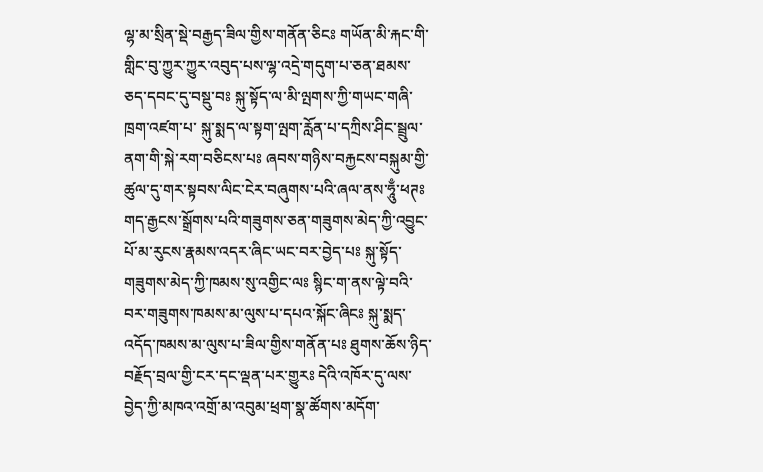ལྷ་མ་སྲིན་སྡེ་བརྒྱད་ཟིལ་གྱིས་གནོན་ཅིངཿ གཡོན་མི་རྐང་གི་གླིང་བུ་ཀྱུར་ཀྱུར་འབུད་པས་ལྷ་འདྲེ་གདུག་པ་ཅན་ཐམས་ཅད་དབང་དུ་བསྡུ་བཿ སྐུ་སྟོད་ལ་མི་ལྤགས་ཀྱི་གཡང་གཞི་ཁྲག་འཛག་པ་ སྐུ་སྨད་ལ་སྟག་ལྤག་རློན་པ་དཀྲིས་ཤིང་སྦྲུལ་ནག་གི་སྐེ་རག་བཅིངས་པཿ ཞབས་གཉིས་བརྐྱངས་བསྐུམ་གྱི་ཚུལ་དུ་གར་སྟབས་ལིང་ངེར་བཞུགས་པའི་ཞལ་ནས་ཧཱུྃ་ཕཊཿགད་རྒྱངས་སྒྲོགས་པའི་གཟུགས་ཅན་གཟུགས་མེད་ཀྱི་འབྱུང་པོ་མ་རུངས་རྣམས་འདར་ཞིང་ཡང་བར་བྱེད་པཿ སྐུ་སྟོད་གཟུགས་མེད་ཀྱི་ཁམས་སུ་འགྱིང་ལཿ སྙིང་ག་ནས་ལྟེ་བའི་བར་གཟུགས་ཁམས་མ་ལུས་པ་དཔའ་སྐོང་ཞིངཿ སྐུ་སྨད་འདོད་ཁམས་མ་ལུས་པ་ཟིལ་གྱིས་གནོན་པཿ ཐུགས་ཆོས་ཉིད་བརྗོད་བྲལ་གྱི་ངར་དང་ལྡན་པར་གྱུརཿ དེའི་འཁོར་དུ་ལས་བྱེད་ཀྱི་མཁའ་འགྲོ་མ་འབུམ་ཕྲག་སྣ་ཚོགས་མདོག་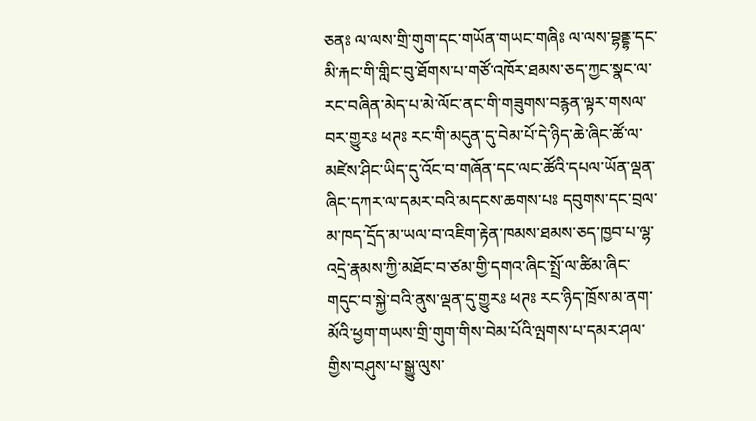ཅནཿ ལ་ལས་གྲི་གུག་དང་གཡོན་གཡང་གཞིཿ ལ་ལས་བྷནྡྷ་དང་མི་རྐང་གི་གླིང་བུ་ཐོགས་པ་གཙོ་འཁོར་ཐམས་ཅད་ཀྱང་སྣང་ལ་རང་བཞིན་མེད་པ་མེ་ལོང་ནང་གི་གཟུགས་བརྙན་ལྟར་གསལ་བར་གྱུརཿ ཕཊཿ རང་གི་མདུན་དུ་བེམ་པོ་དེ་ཉིད་ཆེ་ཞིང་ཚོ་ལ་མཛེས་ཤིང་ཡིད་དུ་འོང་བ་གཞོན་དང་ལང་ཚོའི་དཔལ་ཡོན་ལྡན་ཞིང་དཀར་ལ་དམར་བའི་མདངས་ཆགས་པཿ དབུགས་དང་བྲལ་མ་ཁད་དྲོད་མ་ཡལ་བ་འཇིག་རྟེན་ཁམས་ཐམས་ཅད་ཁྱབ་པ་ལྷ་འདྲེ་རྣམས་ཀྱི་མཐོང་བ་ཙམ་གྱི་དགའ་ཞིང་སྤྲོ་ལ་ཚིམ་ཞིང་གདུང་བ་སྐྱེ་བའི་ནུས་ལྡན་དུ་གྱུརཿ ཕཊཿ རང་ཉིད་ཁྲོས་མ་ནག་མོའི་ཕྱག་གཡས་གྲི་གུག་གིས་བེམ་པོའི་ལྤགས་པ་དམར་ཤལ་གྱིས་བཤུས་པ་སྒྱུ་ལུས་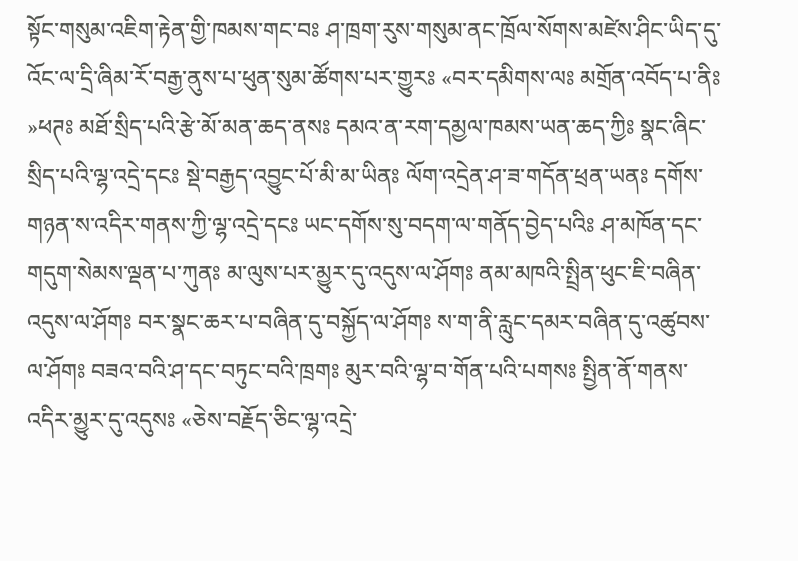སྟོང་གསུམ་འཇིག་རྟེན་གྱི་ཁམས་གང་བཿ ཤ་ཁྲག་རུས་གསུམ་ནང་ཁྲོལ་སོགས་མཛེས་ཤིང་ཡིད་དུ་འོང་ལ་དྲི་ཞིམ་རོ་བརྒྱ་ནུས་པ་ཕུན་སུམ་ཚོགས་པར་གྱུརཿ «བར་དམིགས་ལཿ མགྲོན་འབོད་པ་ནིཿ »ཕཊཿ མཐོ་སྲིད་པའི་རྩེ་མོ་མན་ཆད་ནསཿ དམའ་ན་རག་དམྱལ་ཁམས་ཡན་ཆད་ཀྱིཿ སྣང་ཞིང་སྲིད་པའི་ལྷ་འདྲེ་དངཿ སྡེ་བརྒྱད་འབྱུང་པོ་མི་མ་ཡིནཿ ལོག་འདྲེན་ཤ་ཟ་གདོན་ཕྲན་ཡནཿ དགོས་གཉན་ས་འདིར་གནས་ཀྱི་ལྷ་འདྲེ་དངཿ ཡང་དགོས་སུ་བདག་ལ་གནོད་བྱེད་པའིཿ ཤ་མཁོན་དང་གདུག་སེམས་ལྡན་པ་ཀུནཿ མ་ལུས་པར་མྱུར་དུ་འདུས་ལ་ཤོགཿ ནམ་མཁའི་སྤྲིན་ཕུང་ཇི་བཞིན་འདུས་ལ་ཤོགཿ བར་སྣང་ཆར་པ་བཞིན་དུ་བསྐྱོད་ལ་ཤོགཿ ས་ག་ནི་རླུང་དམར་བཞིན་དུ་འཚུབས་ལ་ཤོགཿ བཟའ་བའི་ཤ་དང་བཏུང་བའི་ཁྲགཿ མུར་བའི་ལྷ་བ་གོན་པའི་པགསཿ སྤྱིན་ནོ་གནས་འདིར་མྱུར་དུ་འདུསཿ «ཅེས་བརྗོད་ཅིང་ལྷ་འདྲེ་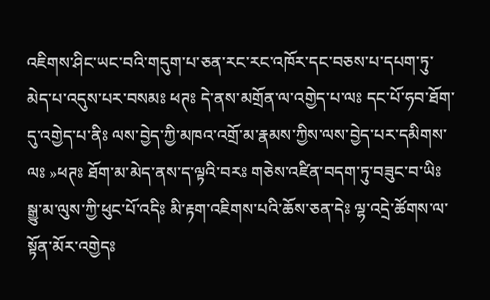འཇིགས་ཤིང་ཡང་བའི་གདུག་པ་ཅན་རང་རང་འཁོར་དང་བཅས་པ་དཔག་ཏུ་མེད་པ་འདུས་པར་བསམཿ ཕཊཿ དེ་ནས་མགྲོན་ལ་འགྱེད་པ་ལཿ དང་པོ་ཧབ་ཐོག་དུ་འགྱེད་པ་ནིཿ ལས་བྱེད་ཀྱི་མཁའ་འགྲོ་མ་རྣམས་ཀྱིས་ལས་བྱེད་པར་དམིགས་ལཿ »ཕཊཿ ཐོག་མ་མེད་ནས་ད་ལྟའི་བརཿ གཅེས་འཛིན་བདག་ཏུ་བཟུང་བ་ཡིཿ སྒྱུ་མ་ལུས་ཀྱི་ཕུང་པོ་འདིཿ མི་རྟག་འཇིགས་པའི་ཆོས་ཅན་དེཿ ལྷ་འདྲེ་ཚོགས་ལ་སྟོན་མོར་འགྱེདཿ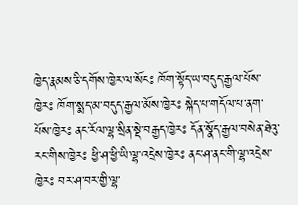ཁྱེད་རྣམས་ཅི་དགོས་ཁྱེར་ལ་སོངཿ ཁོག་སྟོད་ཡ་བདུད་རྒྱལ་པོས་ཁྱེརཿ ཁོག་སྨད་མ་བདུད་རྒྱལ་མོས་ཁྱེརཿ སྐེད་པ་གདོལ་པ་ནག་པོས་ཁྱེརཿ ནང་རོལ་ལྷ་སྲིན་སྡེ་བརྒྱད་ཁྱེརཿ དོན་སྣོད་རྒྱལ་བསེན་ཐེའུ་རང་གིས་ཁྱེརཿ ཕྱི་ཤ་ཕྱི་ཡི་ལྷ་འདྲེས་ཁྱེརཿ ནང་ཤ་ནང་གི་ལྷ་འདྲེས་ཁྱེརཿ བར་ཤ་བར་གྱི་ལྷ་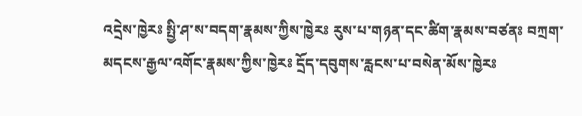འདྲེས་ཁྱེརཿ སྤྱི་ཤ་ས་བདག་རྣམས་ཀྱིས་ཁྱེརཿ རུས་པ་གཉན་དང་ཚིག་རྣམས་བཙནཿ བཀྲག་མདངས་རྒྱལ་འགོང་རྣམས་ཀྱིས་ཁྱེརཿ དྲོད་དབུགས་རླངས་པ་བསེན་མོས་ཁྱེརཿ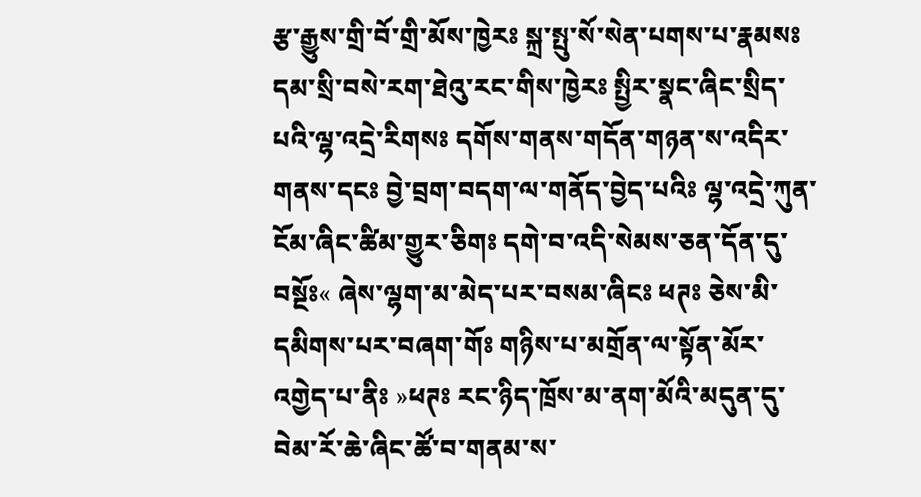རྩ་རྒྱུས་གྲི་བོ་གྲི་མོས་ཁྱེརཿ སྐྲ་སྤུ་སོ་སེན་པགས་པ་རྣམསཿ དམ་སྲི་བསེ་རག་ཐེའུ་རང་གིས་ཁྱེརཿ སྤྱིར་སྣང་ཞིང་སྲིད་པའི་ལྷ་འདྲེ་རིགསཿ དགོས་གནས་གདོན་གཉན་ས་འདིར་གནས་དངཿ བྱེ་བྲག་བདག་ལ་གནོད་བྱེད་པའིཿ ལྷ་འདྲེ་ཀུན་ངོམ་ཞིང་ཚིམ་གྱུར་ཅིགཿ དགེ་བ་འདི་སེམས་ཅན་དོན་དུ་བསྔོཿ« ཞེས་ལྷག་མ་མེད་པར་བསམ་ཞིངཿ ཕཊཿ ཅེས་མི་དམིགས་པར་བཞག་གོཿ གཉིས་པ་མགྲོན་ལ་སྟོན་མོར་འགྱེད་པ་ནིཿ »ཕཊཿ རང་ཉིད་ཁྲོས་མ་ནག་མོའི་མདུན་དུ་བེམ་རོ་ཆེ་ཞིང་ཚོ་བ་གནམ་ས་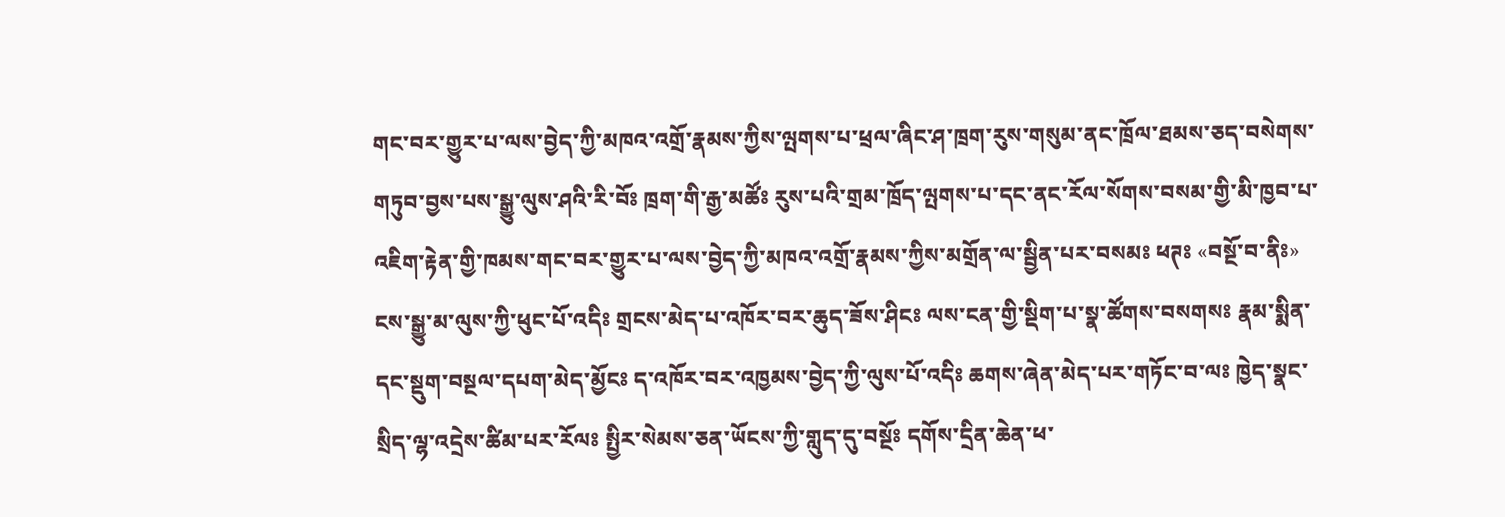གང་བར་གྱུར་པ་ལས་བྱེད་ཀྱི་མཁའ་འགྲོ་རྣམས་ཀྱིས་ལྤགས་པ་ཕྲལ་ཞིང་ཤ་ཁྲག་རུས་གསུམ་ནང་ཁྲོལ་ཐམས་ཅད་བསེགས་གཏུབ་བྱས་པས་སྒྱུ་ལུས་ཤའི་རི་བོཿ ཁྲག་གི་རྒྱ་མཚོཿ རུས་པའི་གྲམ་ཁྲོད་ལྤགས་པ་དང་ནང་རོལ་སོགས་བསམ་གྱི་མི་ཁྱབ་པ་འཇིག་རྟེན་གྱི་ཁམས་གང་བར་གྱུར་པ་ལས་བྱེད་ཀྱི་མཁའ་འགྲོ་རྣམས་ཀྱིས་མགྲོན་ལ་སྦྱིན་པར་བསམཿ ཕཊཿ «བསྔོ་བ་ནིཿ» ངས་སྒྱུ་མ་ལུས་ཀྱི་ཕུང་པོ་འདིཿ གྲངས་མེད་པ་འཁོར་བར་ཆུད་ཟོས་ཤིངཿ ལས་ངན་གྱི་སྡིག་པ་སྣ་ཚོགས་བསགསཿ རྣམ་སྨིན་དང་སྡུག་བསྔལ་དཔག་མེད་མྱོངཿ ད་འཁོར་བར་འཁྱམས་བྱེད་ཀྱི་ལུས་པོ་འདིཿ ཆགས་ཞེན་མེད་པར་གཏོང་བ་ལཿ ཁྱེད་སྣང་སྲིད་ལྷ་འདྲེས་ཚིམ་པར་རོལཿ སྤྱིར་སེམས་ཅན་ཡོངས་ཀྱི་གླུད་དུ་བསྔོཿ དགོས་དྲིན་ཆེན་ཕ་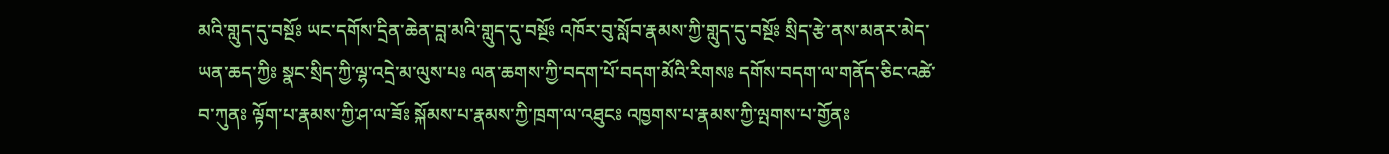མའི་གླུད་དུ་བསྔོཿ ཡང་དགོས་དྲིན་ཆེན་བླ་མའི་གླུད་དུ་བསྔོཿ འཁོར་བུ་སློབ་རྣམས་ཀྱི་གླུད་དུ་བསྔོཿ སྲིད་རྩེ་ནས་མནར་མེད་ཡན་ཆད་ཀྱིཿ སྣང་སྲིད་ཀྱི་ལྷ་འདྲེ་མ་ལུས་པཿ ལན་ཆགས་ཀྱི་བདག་པོ་བདག་མོའི་རིགསཿ དགོས་བདག་ལ་གནོད་ཅིང་འཚེ་བ་ཀུནཿ ལྟོག་པ་རྣམས་ཀྱི་ཤ་ལ་ཟོཿ སྐོམས་པ་རྣམས་ཀྱི་ཁྲག་ལ་འཐུངཿ འཁྱགས་པ་རྣམས་ཀྱི་ལྤགས་པ་གྱོནཿ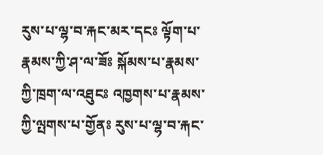རུས་པ་ལྷ་བ་རྐང་མར་དངཿ ལྟོག་པ་རྣམས་ཀྱི་ཤ་ལ་ཟོཿ སྐོམས་པ་རྣམས་ཀྱི་ཁྲག་ལ་འཐུངཿ འཁྱགས་པ་རྣམས་ཀྱི་ལྤགས་པ་གྱོནཿ རུས་པ་ལྷ་བ་རྐང་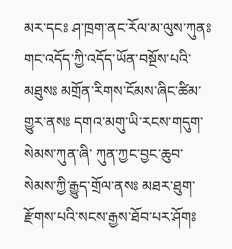མར་དངཿ ཤ་ཁྲག་ནང་རོལ་མ་ལུས་ཀུནཿ གང་འདོད་ཀྱི་འདོད་ཡོན་བསྔོས་པའི་མཐུསཿ མགྲོན་རིགས་ངོམས་ཞིང་ཚིམ་གྱུར་ནསཿ དགའ་མགུ་ཡི་རངས་གདུག་སེམས་ཀུན་ཞི་ ཀུན་ཀྱང་བྱང་ཆུབ་སེམས་ཀྱི་རྒྱུད་གྲོལ་ནསཿ མཐར་ཐུག་རྫོགས་པའི་སངས་རྒྱས་ཐོབ་པར་ཤོགཿ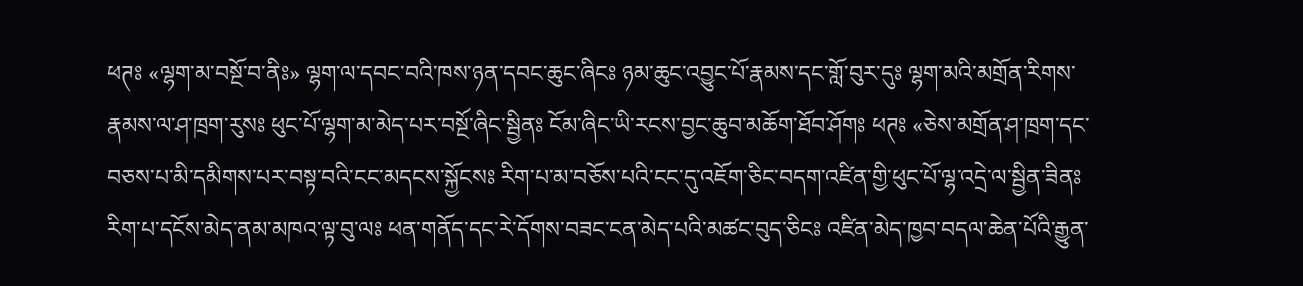ཕཊཿ «ལྷག་མ་བསྔོ་བ་ནིཿ» ལྷག་ལ་དབང་བའི་ཁས་ཉན་དབང་ཆུང་ཞིངཿ ཉམ་ཆུང་འབྱུང་པོ་རྣམས་དང་གློ་བུར་དུཿ ལྷག་མའི་མགྲོན་རིགས་རྣམས་ལ་ཤ་ཁྲག་རུསཿ ཕུང་པོ་ལྷག་མ་མེད་པར་བསྔོ་ཞིང་སྦྱིནཿ ངོམ་ཞིང་ཡི་རངས་བྱང་ཆུབ་མཆོག་ཐོབ་ཤོགཿ ཕཊཿ «ཅེས་མགྲོན་ཤ་ཁྲག་དང་བཅས་པ་མི་དམིགས་པར་བསྟ་བའི་ངང་མདངས་སྐྱོངསཿ རིག་པ་མ་བཅོས་པའི་ངང་དུ་འཇོག་ཅིང་བདག་འཛིན་གྱི་ཕུང་པོ་ལྷ་འདྲེ་ལ་སྦྱིན་ཟིནཿ རིག་པ་དངོས་མེད་ནམ་མཁའ་ལྟ་བུ་ལཿ ཕན་གནོད་དང་རེ་དོགས་བཟང་ངན་མེད་པའི་མཚང་བུད་ཅིངཿ འཛིན་མེད་ཁྱབ་བདལ་ཆེན་པོའི་རྒྱུན་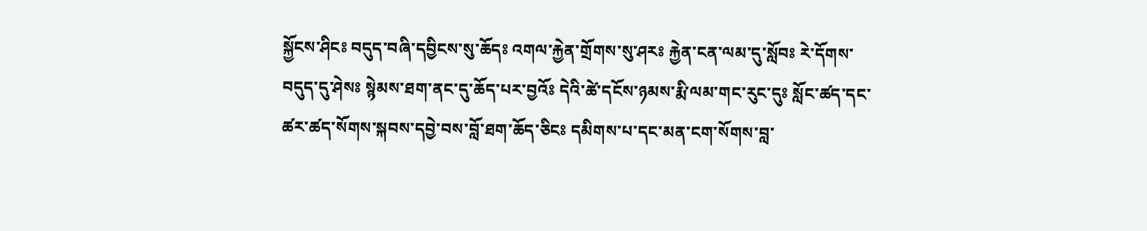སྐྱོངས་ཤིངཿ བདུད་བཞི་དབྱིངས་སུ་ཆོདཿ འགལ་རྐྱེན་གྲོགས་སུ་ཤརཿ རྐྱེན་ངན་ལམ་དུ་སློབཿ རེ་དོགས་བདུད་དུ་ཤེསཿ སྙེམས་ཐག་ནང་དུ་ཆོད་པར་བྱའོཿ དེའི་ཚེ་དངོས་ཉམས་རྨི་ལམ་གང་རུང་དུཿ སློང་ཚད་དང་ཚར་ཚད་སོགས་སྐབས་དབྱེ་བས་བློ་ཐག་ཆོད་ཅིངཿ དམིགས་པ་དང་མན་ངག་སོགས་བླ་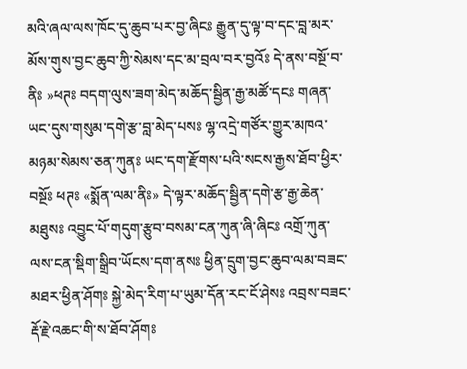མའི་ཞལ་ལས་ཁོང་དུ་ཆུབ་པར་བྱ་ཞིངཿ རྒྱུན་དུ་ལྟ་བ་དང་བླ་མར་མོས་གུས་བྱང་ཆུབ་ཀྱི་སེམས་དང་མ་བྲལ་བར་བྱའོཿ དེ་ནས་བསྔོ་བ་ནིཿ »ཕཊཿ བདག་ལུས་ཟག་མེད་མཆོད་སྦྱིན་རྒྱ་མཚོ་དངཿ གཞན་ཡང་དུས་གསུམ་དགེ་རྩ་བླ་མེད་པསཿ ལྷ་འདྲེ་གཙོར་གྱུར་མཁའ་མཉམ་སེམས་ཅན་ཀུནཿ ཡང་དག་རྫོགས་པའི་སངས་རྒྱས་ཐོབ་ཕྱིར་བསྔོཿ ཕཊཿ «སྨོན་ལམ་ནིཿ» དེ་ལྟར་མཆོད་སྦྱིན་དགེ་རྩ་རྒྱ་ཆེན་མཐུསཿ འབྱུང་པོ་གདུག་རྩུབ་བསམ་ངན་ཀུན་ཞི་ཞིངཿ འགྲོ་ཀུན་ལས་ངན་སྡིག་སྒྲིབ་ཡོངས་དག་ནསཿ ཕྱིན་དྲུག་བྱང་ཆུབ་ལམ་བཟང་མཐར་ཕྱིན་ཤོགཿ སྐྱེ་མེད་རིག་པ་ཡུམ་དོན་རང་ངོ་ཤེསཿ འབྲས་བཟང་རྡོ་རྗེ་འཆང་གི་ས་ཐོབ་ཤོགཿ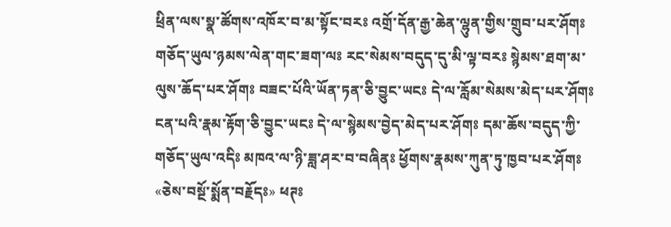ཕྲིན་ལས་སྣ་ཚོགས་འཁོར་བ་མ་སྟོང་བརཿ འགྲོ་དོན་རྒྱ་ཆེན་ལྷུན་གྱིས་གྲུབ་པར་ཤོགཿ གཅོད་ཡུལ་ཉམས་ལེན་གང་ཟག་ལཿ རང་སེམས་བདུད་དུ་མི་ལྟ་བརཿ སྙེམས་ཐག་མ་ལུས་ཆོད་པར་ཤོགཿ བཟང་པོའི་ཡོན་ཏན་ཅི་བྱུང་ཡངཿ དེ་ལ་རློམ་སེམས་མེད་པར་ཤོགཿ ངན་པའི་རྣམ་རྟོག་ཅི་བྱུང་ཡངཿ དེ་ལ་སྙེམས་བྱེད་མེད་པར་ཤོགཿ དམ་ཆོས་བདུད་ཀྱི་གཅོད་ཡུལ་འདིཿ མཁའ་ལ་ཉི་ཟླ་ཤར་བ་བཞིནཿ ཕྱོགས་རྣམས་ཀུན་ཏུ་ཁྱབ་པར་ཤོགཿ «ཅེས་བསྔོ་སྨོན་བརྗོདཿ» ཕཊཿ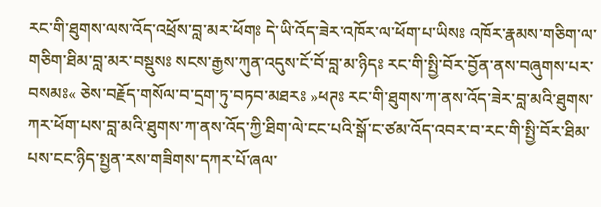རང་གི་ཐུགས་ལས་འོད་འཕྲོས་བླ་མར་ཕོགཿ དེ་ཡི་འོད་ཟེར་འཁོར་ལ་ཕོག་པ་ཡིསཿ འཁོར་རྣམས་གཅིག་ལ་གཅིག་ཐིམ་བླ་མར་བསྡུསཿ སངས་རྒྱས་ཀུན་འདུས་ངོ་བོ་བླ་མ་ཉིདཿ རང་གི་སྤྱི་བོར་བྱོན་ནས་བཞུགས་པར་བསམཿ« ཅེས་བརྗོད་གསོལ་བ་དྲག་ཏུ་བཏབ་མཐརཿ »ཕཊཿ རང་གི་ཐུགས་ཀ་ནས་འོད་ཟེར་བླ་མའི་ཐུགས་ཀར་ཕོག་པས་བླ་མའི་ཐུགས་ཀ་ནས་འོད་ཀྱི་ཐིག་ལེ་ངང་པའི་སྒོ་ང་ཙམ་འོད་འབར་བ་རང་གི་སྤྱི་བོར་ཐིམ་པས་ངང་ཉིད་སྤྱན་རས་གཟིགས་དཀར་པོ་ཞལ་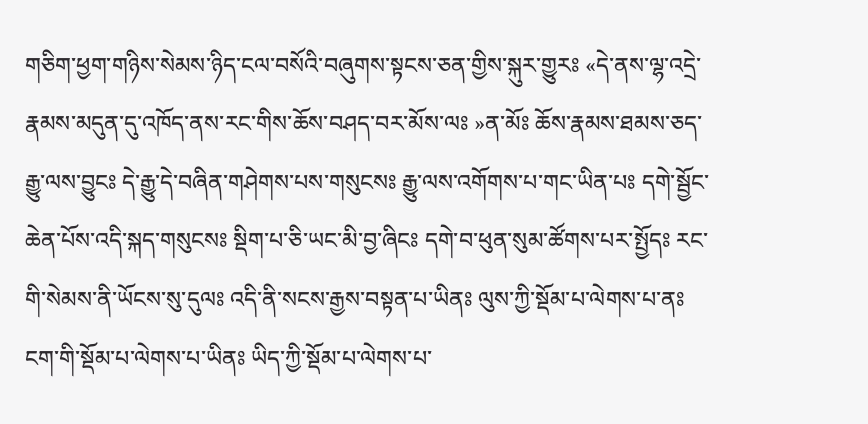གཅིག་ཕྱག་གཉིས་སེམས་ཉིད་ངལ་བསོའི་བཞུགས་སྟངས་ཅན་གྱིས་སྐུར་གྱུརཿ «དེ་ནས་ལྷ་འདྲེ་རྣམས་མདུན་དུ་འཁོད་ནས་རང་གིས་ཆོས་བཤད་བར་མོས་ལཿ »ན་མོཿ ཆོས་རྣམས་ཐམས་ཅད་རྒྱུ་ལས་བྱུངཿ དེ་རྒྱུ་དེ་བཞིན་གཤེགས་པས་གསུངསཿ རྒྱུ་ལས་འགོགས་པ་གང་ཡིན་པཿ དགེ་སྦྱོང་ཆེན་པོས་འདི་སྐད་གསུངསཿ སྡིག་པ་ཅི་ཡང་མི་བྱ་ཞིངཿ དགེ་བ་ཕུན་སུམ་ཚོགས་པར་སྤྱོདཿ རང་གི་སེམས་ནི་ཡོངས་སུ་དུལཿ འདི་ནི་སངས་རྒྱས་བསྟན་པ་ཡིནཿ ལུས་ཀྱི་སྡོམ་པ་ལེགས་པ་ནཿ ངག་གི་སྡོམ་པ་ལེགས་པ་ཡིནཿ ཡིད་ཀྱི་སྡོམ་པ་ལེགས་པ་